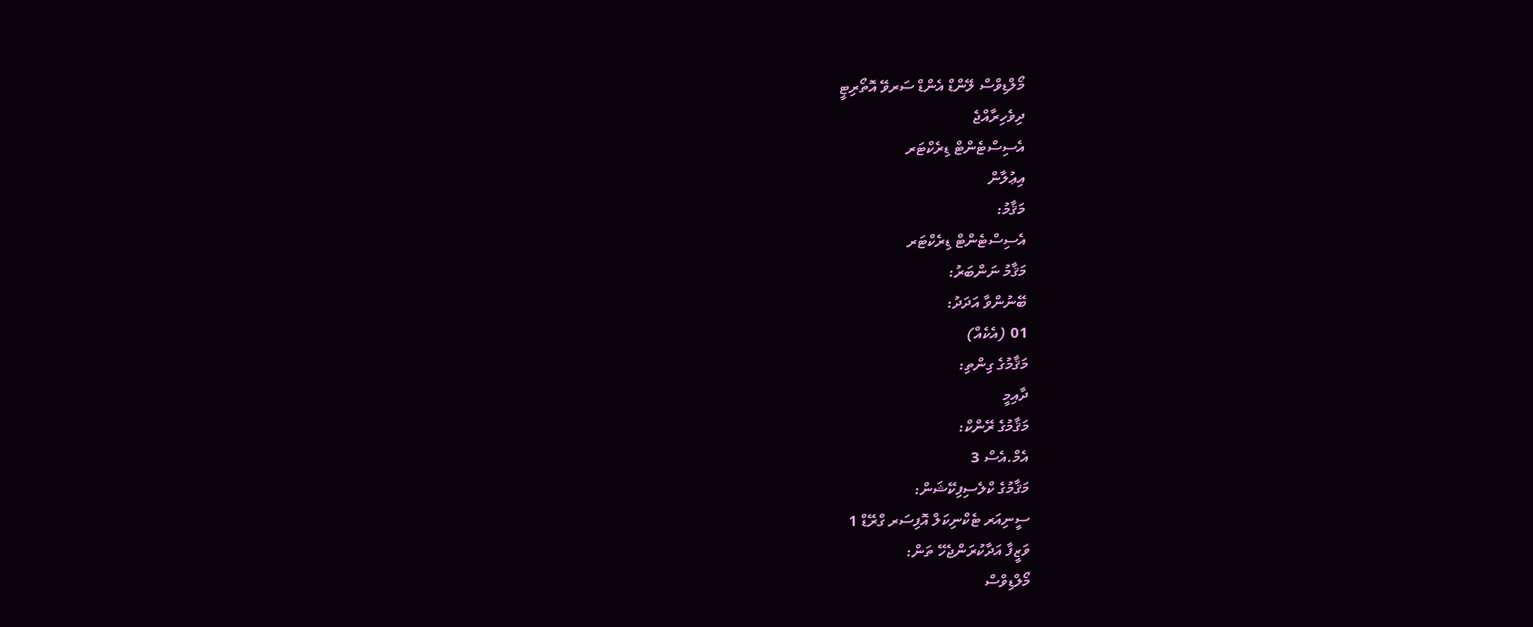މޯލްޑިވްސް ލޭންޑް އެންޑް ސަރވޭ އޮތޯރިޓީ
ދިވެހިރާއްޖެ
އެސިސްޓެންޓް ޑިރެކްޓަރ
އިޢުލާން
މަޤާމު:
އެސިސްޓެންޓް ޑިރެކްޓަރ
މަޤާމު ނަންބަރު:
ބޭނުންވާ އަދަދު:
01 (އެކެއް)
މަޤާމުގެ ގިންތި:
ދާއިމީ
މަޤާމުގެ ރޭންކް:
އެމް.އެސް 3
މަޤާމުގެ ކްލެސިފިކޭޝަން:
ސީނިއަރ ޓެކްނިކަލް އޮފިސަރ ގްރޭޑް 1
ވަޒީފާ އަދާކުރަންޖެހޭ ތަން:
މޯލްޑިވްސް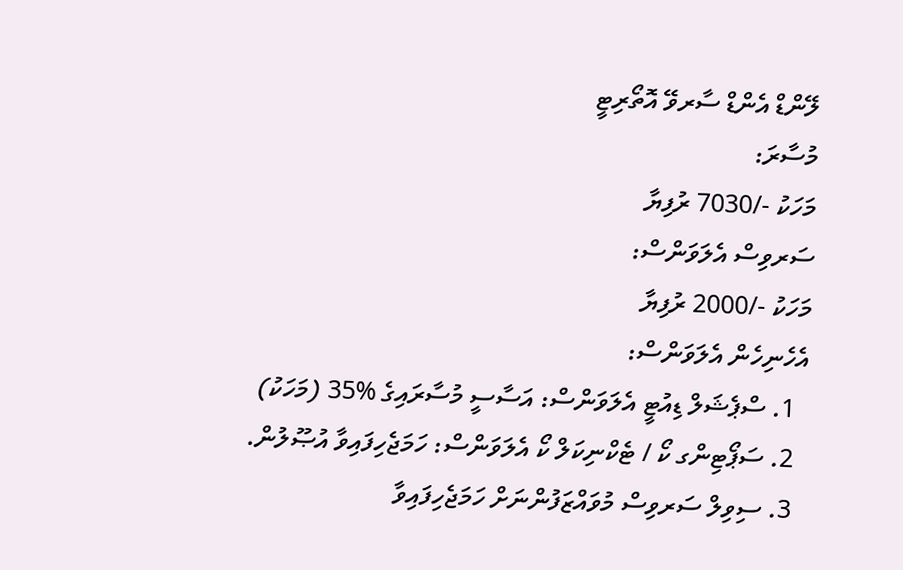ލޭންޑް އެންޑް ސާރވޭ އޮތޯރިޓީ
މުސާރަ:
މަހަކު -/7030 ރުފިޔާ
ސަރވިސް އެލަވަންސް:
މަހަކު -/2000 ރުފިޔާ
އެހެނިހެން އެލަވަންސް:
  1. ސްޕެޝަލް ޑިއުޓީ އެލަވަންސް: އަސާސީ މުސާރައިގެ %35 (މަހަކު)
  2. ސަޕޯޓިންގ ކޯ / ޓެކްނިކަލް ކޯ އެލަވަންސް: ހަމަޖެހިފައިވާ އުޞޫލުން.
  3. ސިވިލް ސަރވިސް މުވައްޒަފުންނަށް ހަމަޖެހިފައިވާ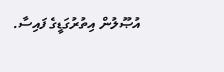އުޞޫލުން އިތުރުގަޑީގެ ފައިސާ.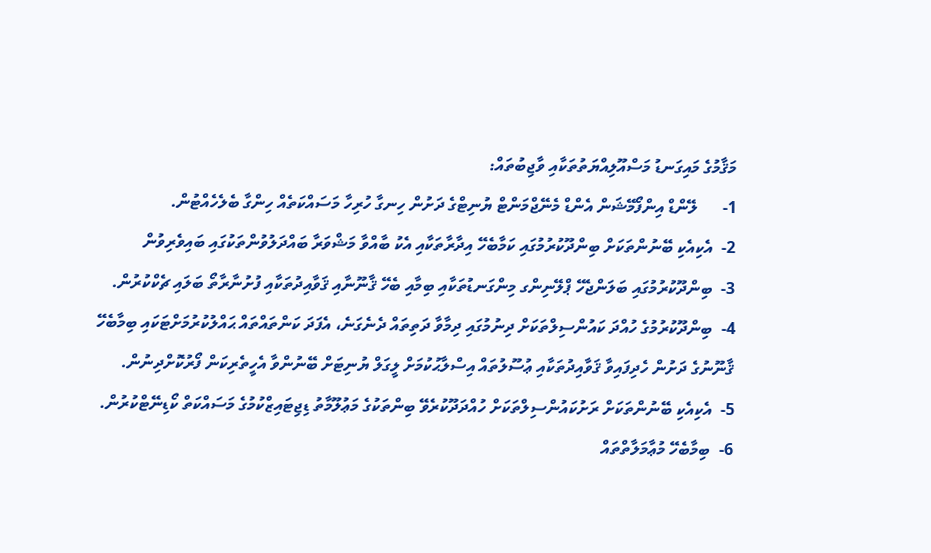މަޤާމުގެ މައިގަނޑު މަސްއޫލިއްޔަތުތަކާއި ވާޖިބުތައް:
1-      ލޭންޑް އިންފޯމޭޝަން އެންޑް މެނޭޖްމަންޓް ޔުނިޓްގެ ދަށުން ހިނގާ ހުރިހާ މަސައްކަތެއް ހިންގާ ބެލެހެއްޓުން.
2-  އެކިއެކި ބޭނުންތަކަށް ބިންދޫކުރުމުގައި ކަމާބެހޭ އިދާރާތަކާއި އެކު ބާއްވާ މަޝްވަރާ ބައްދަލުވުންތަކުގައި ބައިވެރިވުން
3-  ބިންދޫކުރުމުގައި ބަލަންޖެހޭ ޕްލޭނިންގ މިންގަނޑުތަކާއި ބިމާއި ބެހޭ ޤާނޫނާއި ޤަވާއިދުތަކާއި ފުށުނާރާތޯ ބަލައި ޗެކްކުރުން.
4-  ބިންދޫކުރުމުގެ ހުއްދަ ކައުންސިލްތަކަށް ދިނުމުގައި ދިމާވާ ދަތިތައް ދެނެގަނެ، އެފަދަ ކަންތައްތައް ޙައްލުކުރުމަށްޓަކައި ބިމާބެހޭ ޤާނޫނުގެ ދަށުން ހެދިފައިވާ ޤަވާއިދުތަކާއި ޢުސޫލުތައް އިސްލާޙުކުމަށް ލީގަލް ޔުނިޓަށް ބޭނުންވާ އެހީތެރިކަން ފޯރުކޮށްދިނުން.
5-  އެކިއެކި ބޭނުންތަކަށް ރަށުކައުންސިލްތަކަށް ހުއްދަދޫކުރެވޭ ބިންތަކުގެ މަޢުލޫމާތު ޑިޖިޓައިޒްކުމުގެ މަސައްކަތް ކޯޑިނޭޓްކުރުން.
6-  ބިމާބެހޭ މުޢާމަލާތްތައް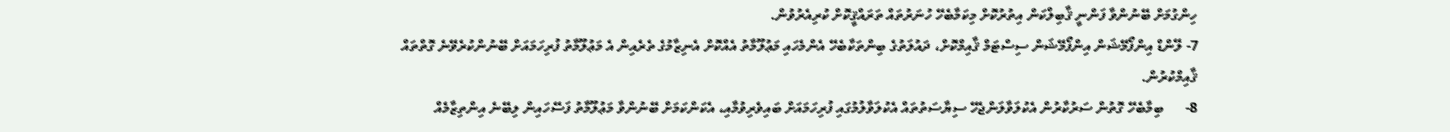ހިންގުމަށް ބޭނުންވާ ފަންނީ ޤާބިލްކަން އިތުރުކޮށް މިކަމާބެހޭ ހުނަރުތައް ތަރައްޤީކޮށް ކުރިއެރުވުން.
7- ލޭންޑް އިންފޯމޭޝަން އިންފޯމޭޝަން ސިސްޓަމް ޤާއިމްކޮށް، ދައުލަތުގެ ބިންތަކާބެހޭ އެންމެހައި މަޢުލޫމާތު އެއްކޮށް އެނިޒާމުގެ ތެރެއިން އެ މަޢުލޫމާތު ފުރިހަމައަށް ބޭނުންކުރެވޭނެ ގޮތްތައް ޤާއިމްކުރުން.
8-      ބިމާބެހޭ ގޮތުން ސަރުކާރުން އެކުލަވާލަންޖެހޭ ސިޔާސަތުތައް އެކުލަވާލުމުގައި ފުރިހަމައަށް ބައިވެރިވުމާއި، އެކަންކަމަށް ބޭނުންވާ މަޢުލޫމާތު ފަސޭހައިން ލިބޭނެ އިންތިޒާމެއް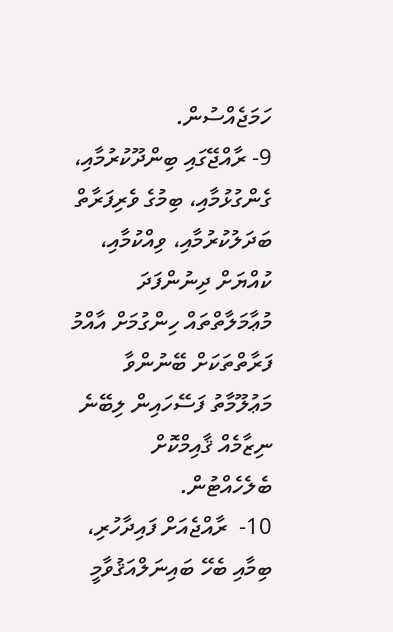ހަމަޖެއްސުން.
9- ރާއްޖޭގައި ބިންދޫކުރުމާއި، ގެންގުޅުމާއި، ބިމުގެ ވެރިފަރާތް ބަދަލުކުރުމާއި، ވިއްކުމާއި، ކުއްޔަށް ދިނުންފަދަ މުޢާމަލާތްތައް ހިންގުމަށް އާއްމު ފަރާތްތަކަށް ބޭނުންވާ މަޢުލޫމާތު ފަސޭހައިން ލިބޭނެ ނިޒާމެއް ޤާއިމްކޮށް ބެލެހެއްޓުން.
10-  ރާއްޖެއަށް ފައިދާހުރި، ބިމާއި ބެހޭ ބައިނަލްއަޤުވާމީ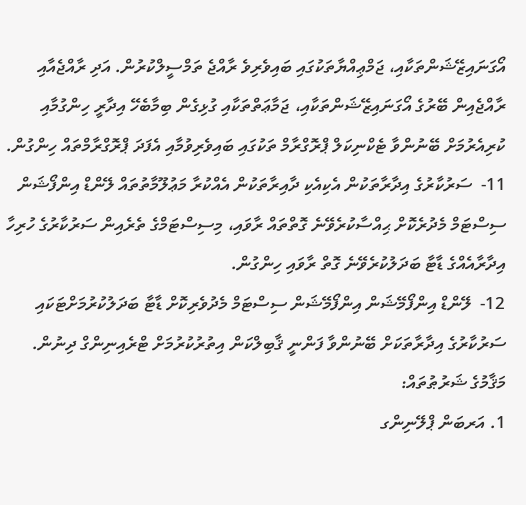އޯގަނައިޒޭޝަންތަކާއި، ޖަމްޢިއްޔާތަކުގައި ބައިވެރިވެ ރާއްޖެ ތަމްސީލްކުރުން. އަދި ރާއްޖެއާއި ރާއްޖެއިން ބޭރުގެ އޯގަނައިޒޭޝަންތަކާއި، ޖަމާޢަތްތަކާއި ގުޅިގެން ބިމާބެހޭ އިދާރީ ހިންގުމާއި ކުރިއެރުމަށް ބޭނުންވާ ޓެކްނިކަލް ޕްރޮގްރާމް ތަކުގައި ބައިވެރިވުމާއި އެފަދަ ޕްރޮގްރާމްތައް ހިންގުން.
11-  ސަރުކާރުގެ އިދާރާތަކުން އެކިއެކި ދާއިރާތަކުން އެއްކުރާ މަޢުލޫމާތުތައް ލޭންޑް އިންފޯޝަން ސިސްޓަމް މެދުރެކޮށް ޙިއްސާކުރެވޭނެ ގޮތްތައް ރާވައި، މިސިސްޓަމްގެ ތެރެއިން ސަރުކާރުގެ ހުރިހާ އިދާރާއެއްގެ ޑާޓާ ބަދަލުކުރެވޭނެ ގޮތް ރާވައި ހިންގުން.
12-  ލޭންޑް އިންފޯމޭޝަން އިންފޯމޭޝަން ސިސްޓަމް މެދުވެރިކޮށް ޑާޓާ ބަދަލުކުރުމަށްޓަކައި ސަރުކާރުގެ އިދާރާތަކަށް ބޭނުންވާ ފަންނީ ޤާބިލްކަން އިތުރުކުރުމަށް ޓްރެއިނިންގް ދިނުން.
މަޤާމުގެ ޝަރުޠުތައް:
1. އަރބަން ޕްލޭނިންގ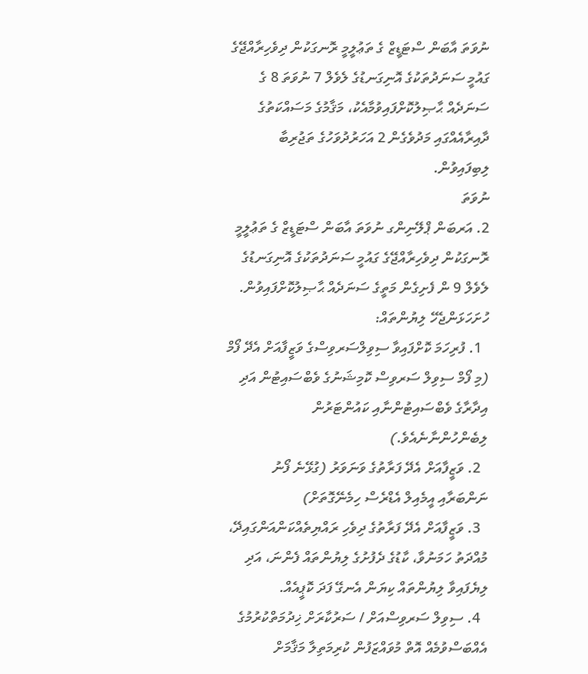ނުވަތަ އާބަން ސްޓަޑީޒް ގެ ތަޢުލީމީ ރޮނގަކުން ދިވެހިރާއްޖޭގެ ގައުމީ ސަނަދުތަކުގެ އޮނިގަނޑުގެ ލެވެލް 7 ނުވަތަ 8 ގެ ސަނަދެއް ޙާޞިލުކޮށްފައިވުމާއެކު، މަޤާމުގެ މަސައްކަތުގެ ދާއިރާއެއްގައި މަދުވެގެން 2 އަހަރުދުވަހުގެ ތަޖުރިބާ ލިބިފައިވުން.
ނުވަތަ
2. އަރބަން ޕްލޭނިންގ ނުވަތަ އާބަން ސްޓަޑީޒް ގެ ތަޢުލީމީ ރޮނގަކުން ދިވެހިރާއްޖޭގެ ގައުމީ ސަނަދުތަކުގެ އޮނިގަނޑުގެ ލެވެލް 9 ން ފެށިގެން މަތީގެ ސަނަދެއް ޙާޞިލުކޮށްފައިވުން.
ހުށަހަޅަންޖެހޭ ލިޔުންތައް:
  1. ފުރިހަމަ ކޮށްފައިވާ ސިވިލްސަރވިސްގެ ވަޒީފާއަށް އެދޭ ފޯމް (މި ފޯމް ސިވިލް ސަރވިސް ކޮމިޝަނުގެ ވެބްސައިޓުން އަދި އިދާރާގެ ވެބްސައިޓުންނާއި ކައުންޓަރުން ލިބެންހުންނާނެއެވެ.)
  2. ވަޒީފާއަށް އެދޭ ފަރާތުގެ ވަނަވަރު (ގުޅޭނެ ފޯނު ނަންބަރާއި އީމެއިލް އެޑްރެސް ހިމެނޭގޮތަށް)
  3. ވަޒީފާއަށް އެދޭ ފަރާތުގެ ދިވެހި ރައްޔިތެއްކަންއަންގައިދޭ، މުއްދަތު ހަމަނުވާ، ކާޑުގެ ދެފުށުގެ ލިޔުންތައް ފެންނަ، އަދި ލިޔެފައިވާ ލިޔުންތައް ކިޔަން އެނގޭ ފަދަ ކޮޕީއެއް.
  4. ސިވިލް ސަރވިސްއަށް / ސަރުކާރަށް ޚިދުމަތްކުރުމުގެ އެއްބަސްވުމެއް އޮތް މުވައްޒަފުން ކުރިމަތިލާ މަޤާމަށް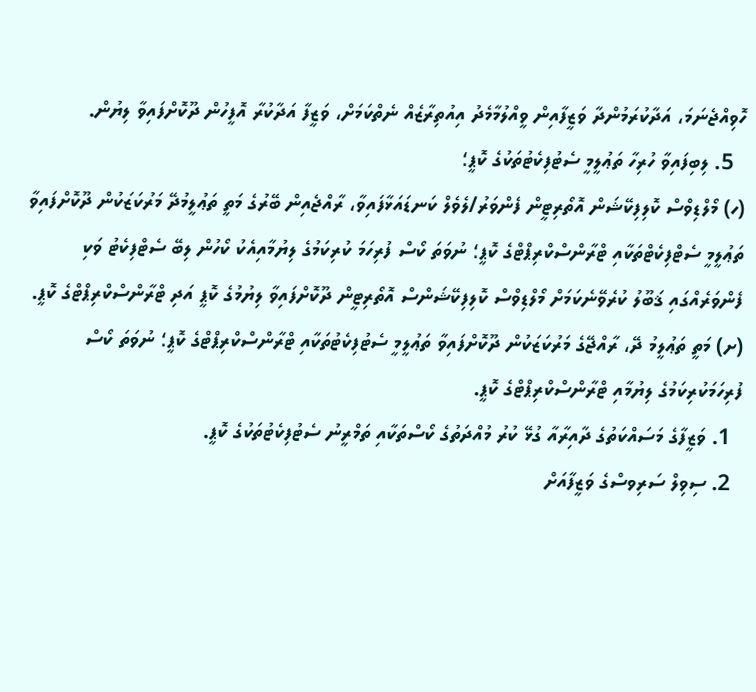ހޮވިއްޖެނަމަ، އަދާކުރަމުންދާ ވަޒީފާއިން ވީއްލުމާމެދު އިއުތިރާޒެއް ނެތްކަމަށް، ވަޒީފާ އަދާކުރާ އޮފީހުން ދޫކޮށްފައިވާ ލިޔުން.
  5. ލިބިފައިވާ ހުރިހާ ތަޢުލީމީ ސެޓުފިކެޓުތަކުގެ ކޮޕީ؛
(ހ) މޯލްޑިވްސް ކޮލިފިކޭޝަން އޮތޯރިޓީން ފެންވަރު/ލެވެލް ކަނޑައަޅާފައިވާ، ރާއްޖެއިން ބޭރުގެ މަތީ ތަޢުލީމުދޭ މަރުކަޒަކުން ދޫކޮށްފައިވާ ތަޢުލީމީ ސެޓްފިކެޓްތަކާއި ޓްރާންސްކްރިޕްޓްގެ ކޮޕީ؛ ނުވަތަ ކޯސް ފުރިހަމަ ކުރިކަމުގެ ލިޔުމާއިއެކު ކޯހުން ލިބޭ ސެޓްފިކެޓު ވަކި ފެންވަރެއްގައި ޤަބޫލު ކުރެވޭނެކަމަށް މޯލްޑިވްސް ކޮލިފިކޭޝަންސް އޮތޯރިޓީން ދޫކޮށްފައިވާ ލިޔުމުގެ ކޮޕީ އަދި ޓްރާންސްކްރިޕްޓްގެ ކޮޕީ.
(ށ) މަތީ ތަޢުލީމު ދޭ، ރާއްޖޭގެ މަރުކަޒަކުން ދޫކޮށްފައިވާ ތަޢުލީމީ ސެޓުފިކެޓުތަކާއި ޓްރާންސްކްރިޕްޓްގެ ކޮޕީ؛ ނުވަތަ ކޯސް ފުރިހަމަކުރިކަމުގެ ލިޔުމާއި ޓްރާންސްކްރިޕްޓްގެ ކޮޕީ.
  1. ވަޒީފާގެ މަސައްކަތުގެ ދާއިރާއާ ގުޅޭ ކުރު މުއްދަތުގެ ކޯސްތަކާއި ތަމްރީނު ސެޓުފިކެޓުތަކުގެ ކޮޕީ.
  2. ސިވިލް ސަރިވސްގެ ވަޒީފާއަށް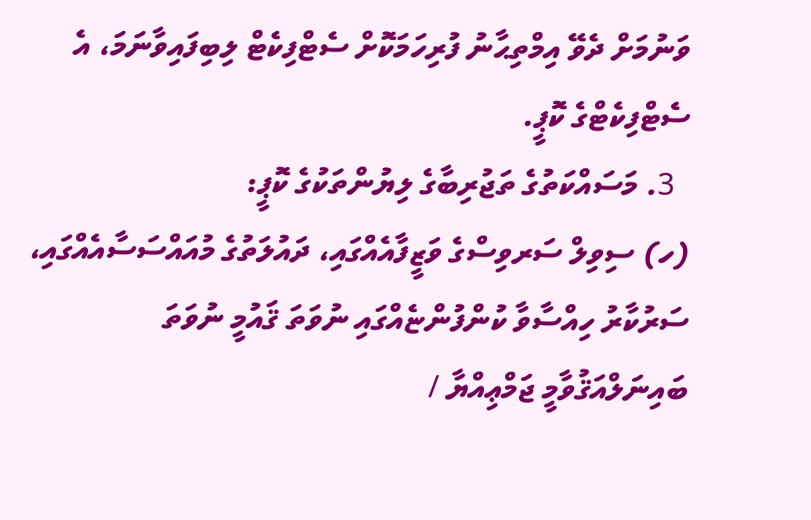ވަނުމަށް ދެވޭ އިމްތިޙާނު ފުރިހަމަކޮށް ސެޓްފިކެޓް ލިބިފައިވާނަމަ، އެ ސެޓްފިކެޓްގެ ކޮޕީ.
  3. މަސައްކަތުގެ ތަޖުރިބާގެ ލިޔުންތަކުގެ ކޮޕީ:
(ހ) ސިވިލް ސަރވިސްގެ ވަޒީފާއެއްގައި، ދައުލަތުގެ މުއައްސަސާއެއްގައި، ސަރުކާރު ހިއްސާވާ ކުންފުންޏެއްގައި ނުވަތަ ޤައުމީ ނުވަތަ ބައިނަލްއަޤުވާމީ ޖަމްޢިއްޔާ /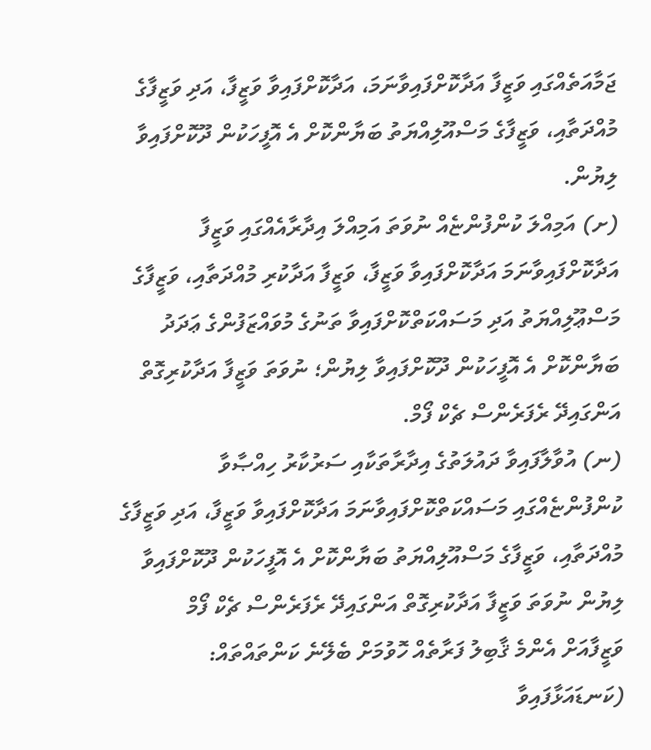ޖަމާއަތެއްގައި ވަޒީފާ އަދާކޮށްފައިވާނަމަ، އަދާކޮށްފައިވާ ވަޒީފާ، އަދި ވަޒީފާގެ މުއްދަތާއި، ވަޒީފާގެ މަސްއޫލިއްޔަތު ބަޔާންކޮށް އެ އޮފީހަކުން ދޫކޮށްފައިވާ ލިޔުން.
(ށ) އަމިއްލަ ކުންފުންޏެއް ނުވަތަ އަމިއްލަ އިދާރާއެއްގައި ވަޒީފާ އަދާކޮށްފައިވާނަމަ އަދާކޮށްފައިވާ ވަޒީފާ، ވަޒީފާ އަދާކުރި މުއްދަތާއި، ވަޒީފާގެ މަސްޢޫލިއްޔަތު އަދި މަސައްކަތްކޮށްފައިވާ ތަނުގެ މުވައްޒަފުންގެ ޢަދަދު ބަޔާންކޮށް އެ އޮފީހަކުން ދޫކޮށްފައިވާ ލިޔުން؛ ނުވަތަ ވަޒީފާ އަދާކުރިގޮތް އަންގައިދޭ ރެފަރެންސް ޗެކް ފޯމް.
(ނ) އުވާލާފައިވާ ދައުލަތުގެ އިދާރާތަކާއި ސަރުކާރު ހިއްޞާވާ ކުންފުންޏެއްގައި މަސައްކަތްކޮށްފައިވާނަމަ އަދާކޮށްފައިވާ ވަޒީފާ، އަދި ވަޒީފާގެ މުއްދަތާއި، ވަޒީފާގެ މަސްއޫލިއްޔަތު ބަޔާންކޮށް އެ އޮފީހަކުން ދޫކޮށްފައިވާ ލިޔުން ނުވަތަ ވަޒީފާ އަދާކުރިގޮތް އަންގައިދޭ ރެފަރެންސް ޗެކް ފޯމް
ވަޒީފާއަށް އެންމެ ޤާބިލު ފަރާތެއް ހޮވުމަށް ބެލޭނެ ކަންތައްތައް:
(ކަނޑައަޅާފައިވާ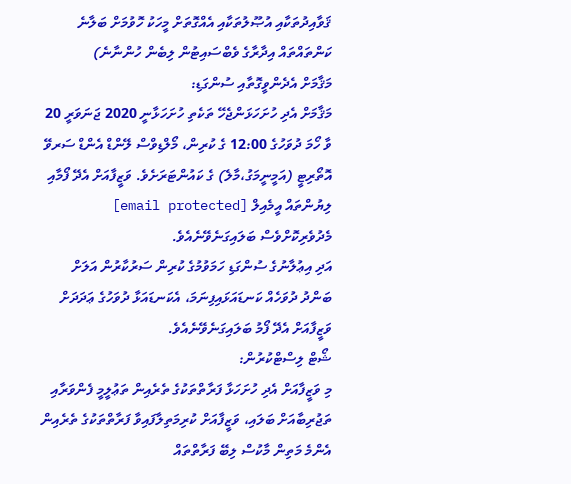ޤަވާއިދުތަކާއި އުޞޫލުތަކާއި އެއްގޮތަށް މީހަކު ހޮވުމަށް ބަލާނެ ކަންތައްތައް އިދާރާގެ ވެބްސައިޓުން ލިބެން ހުންނާނެ)
މަޤާމަށް އެދެންވީގޮތާއި ސުންގަޑި:
މަޤާމަށް އެދި ހުށަހަޅަންޖެހޭ ތަކެތި ހުށަހަޅާނީ 2020 ޖަނަވަރީ 20 ވާ ހޯމަ ދުވަހުގެ 12:00 ގެ ކުރިން، މޯލްޑިވްސް ލޭންޑް އެންޑް ސަރވޭ އޮތޯރިޓީ (އަމީނީމަގު،މާލެ) ގެ ކައުންޓަރަށެވެ. ވަޒީފާއަށް އެދޭ ފޯމާއި ލިޔުންތައް އީމެއިލް [email protected]  މެދުވެރިކޮށްވެސް ބަލައިގަނެވޭނެއެވެ.
އަދި އިޢުލާނުގެ ސުންގަޑި ހަމަވުމުގެ ކުރިން ސަރުކާރުން އަލަށް ބަންދު ދުވަހެއް ކަނޑައަޅައިފިނަމަ، އެކަނޑައަޅާ ދުވަހުގެ ޢަދަދަށް ވަޒީފާއަށް އެދޭ ފޯމު ބަލައިގަނެވޭނެއެވެ.
ޝޯޓް ލިސްޓްކުރުން:
މި ވަޒީފާއަށް އެދި ހުށަހަޅާ ފަރާތްތަކުގެ ތެރެއިން ތަޢުލީމީ ފެންވަރާއި ތަޖުރިބާއަށް ބަލައި، ވަޒީފާއަށް ކުރިމަތިލާފައިވާ ފަރާތްތަކުގެ ތެރެއިން އެންމެ މަތިން މާކުސް ލިބޭ ފަރާތްތައް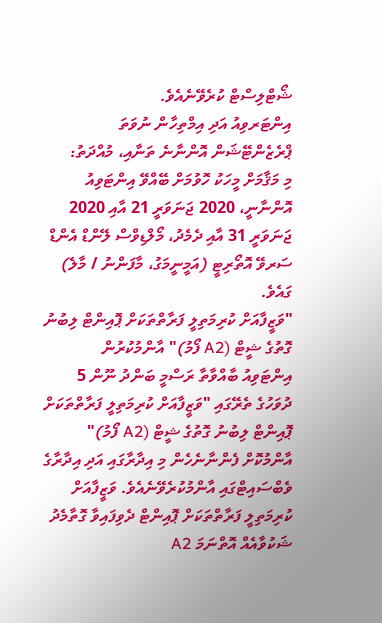ޝޯޓްލިސްޓް ކުރެވޭނެއެވެ.
އިންޓަރވިއު އަދި އިމްތިހާން ނުވަތަ ޕްރެޒެންޓޭޝަން އޮންނާނެ ތަނާއި، މުއްދަތު:
މި މަޤާމަށް މީހަކު ހޮވުމަށް ބޭއްވޭ އިންޓަވިއު އޮންނާނީ، 2020 ޖަނަވަރީ 21 އާއި 2020 ޖަނަވަރީ 31 އާއި ދެމެދު، މޯލްޑިވްސް ލޭންޑް އެންޑް ސަރވޭ އޮތޯރިޓީ (އަމީނީމަގު، މާފަންނު / މާލެ) ގައެވެ.
"ވަޒީފާއަށް ކުރިމަތިލީ ފަރާތްތަކަށް ޕޮއިންޓް ލިބުނު ގޮތުގެ ޝީޓް (A2 ފޯމު)" އާންމުކުރުން
އިންޓަވިއު ބާއްވާތާ ރަސްމީ ބަންދު ނޫން 5 ދުވަހުގެ ތެރޭގައި "ވަޒީފާއަށް ކުރިމަތިލީ ފަރާތްތަކަށް ޕޮއިންޓް ލިބުނު ގޮތުގެ ޝީޓް (A2 ފޯމު)" އާންމުކޮށް ފެންނާނެހެން މި އިދާރާގައި އަދި އިދާރާގެ ވެބްސައިޓްގައި އާންމުކުރެވޭނެއެވެ. ވަޒީފާއަށް ކުރިމަތިލީ ފަރާތްތަކަށް ޕޮއިންޓް ދެވިފައިވާ ގޮތާމެދު ޝަކުވާއެއް އޮތްނަމަ A2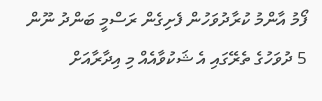ފޯމު އާންމު ކުރާދުވަހުން ފެށިގެން ރަސްމީ ބަންދު ނޫން 5 ދުވަހުގެ ތެރޭގައި އެ ޝަކުވާއެއް މި އިދާރާއަށް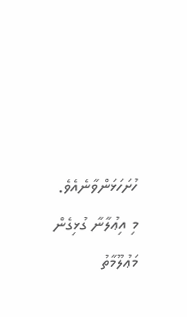ހުށަހަޅަންވާނެއެވެ.
މި އިޢުލާނާ ގުޅިގެން މަޢުލޫމާތު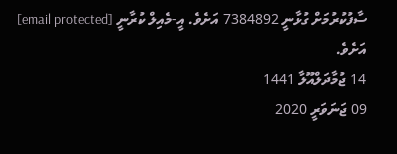ސާފުކުރުމަށް ގުޅާނީ 7384892 އަށެވެ. އީ-މެއިލް ކުރާނީ [email protected] އަށެވެ.
14 ޖުމާދަލްއޫލާ 1441
09 ޖަނަވަރީ 2020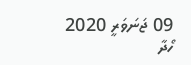09 ޖަނަވަރީ 2020
ހޯދާ